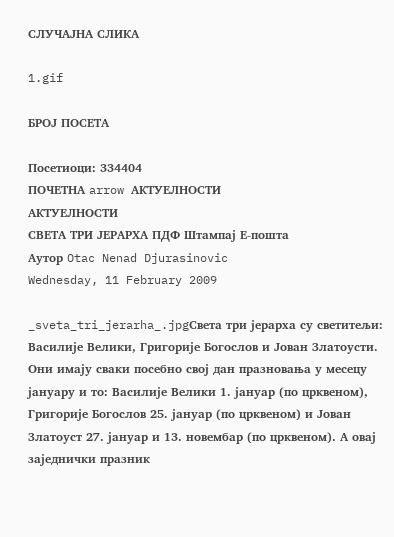СЛУЧАЈНА СЛИКА

1.gif

БРОЈ ПОСЕТА

Посетиоци: 334404
ПОЧЕТНА arrow АКТУЕЛНОСТИ
АКТУЕЛНОСТИ
СВЕТА ТРИ ЈЕРАРХА ПДФ Штампај Е-пошта
Аутор Otac Nenad Djurasinovic
Wednesday, 11 February 2009

_sveta_tri_jerarha_.jpgСвета три јерарха су светитељи: Василије Велики, Григорије Богослов и Јован Златоусти. Они имају сваки посебно свој дан празновања у месецу јануару и то: Василије Велики 1. јануар (по црквеном), Григорије Богослов 25. јануар (по црквеном) и Јован Златоуст 27. јануар и 13. новембар (по црквеном). А овај заједнички празник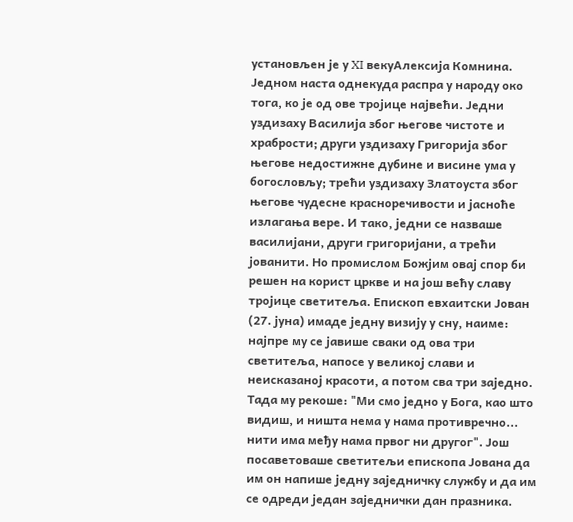установљен је у XI векуАлексија Комнина. Једном наста однекуда распра у народу око тога, ко је од ове тројице највећи. Једни уздизаху Василија због његове чистоте и храбрости; други уздизаху Григорија због његове недостижне дубине и висине ума у богословљу; трећи уздизаху Златоуста због његове чудесне красноречивости и јасноће излагања вере. И тако, једни се назваше василијани, други григоријани, а трећи јованити. Но промислом Божјим овај спор би решен на корист цркве и на још већу славу тројице светитеља. Епископ евхаитски Јован (27. јуна) имаде једну визију у сну, наиме: најпре му се јавише сваки од ова три светитеља, напосе у великој слави и неисказаној красоти, а потом сва три заједно. Тада му рекоше: "Ми смо једно у Бога, као што видиш, и ништа нема у нама противречно... нити има међу нама првог ни другог". Још посаветоваше светитељи епископа Јована да им он напише једну заједничку службу и да им се одреди један заједнички дан празника.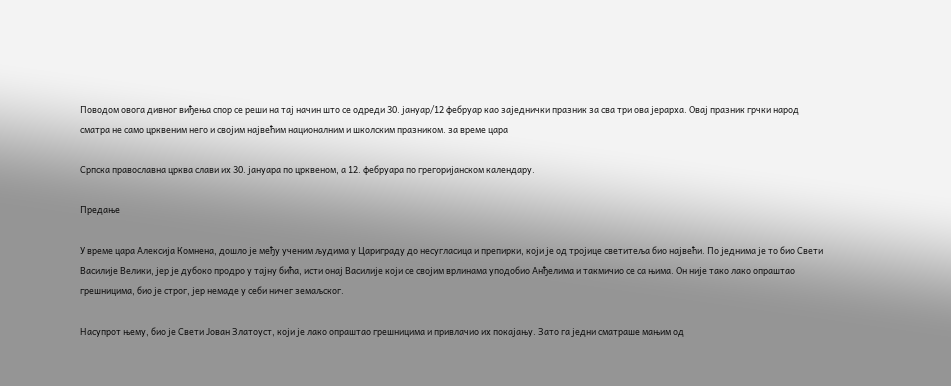Поводом овога дивног виђења спор се реши на тај начин што се одреди 30. јануар/12 фебруар као заједнички празник за сва три ова јерарха. Овај празник грчки народ сматра не само црквеним него и својим највећим националним и школским празником. за време цара

Српска православна црква слави их 30. јануара по црквеном, а 12. фебруара по грегоријанском календару.

Предање

У време цара Алексија Комнена, дошло је међу ученим људима у Цариграду до несугласица и препирки, који је од тројице светитеља био највећи. По једнима је то био Свети Василије Велики, јер је дубоко продро у тајну бића, исти онај Василије који се својим врлинама уподобио Анђелима и такмичио се са њима. Он није тако лако опраштао грешницима, био је строг, јер немаде у себи ничег земаљског.

Насупрот њему, био је Свети Јован Златоуст, који је лако опраштао грешницима и привлачио их покајању. Зато га једни сматраше мањим од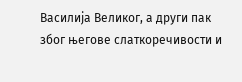Василија Великог, а други пак због његове слаткоречивости и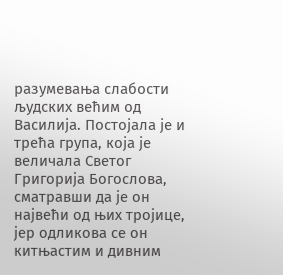разумевања слабости људских већим од Василија. Постојала је и трећа група, која је величала Светог Григорија Богослова, сматравши да је он највећи од њих тројице, јер одликова се он китњастим и дивним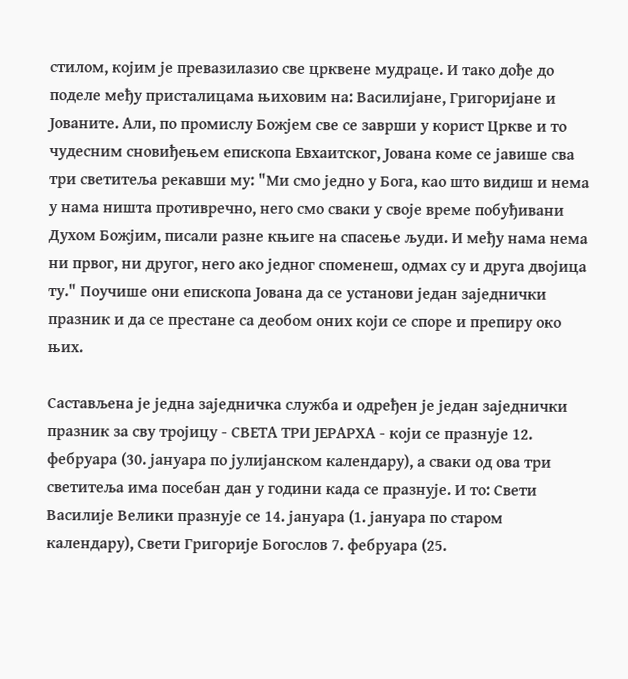стилом, којим је превазилазио све црквене мудраце. И тако дође до поделе међу присталицама њиховим на: Василијане, Григоријане и Јованите. Али, по промислу Божјем све се заврши у корист Цркве и то чудесним сновиђењем епископа Евхаитског, Јована коме се јавише сва три светитеља рекавши му: "Ми смо једно у Бога, као што видиш и нема у нама ништа противречно, него смо сваки у своје време побуђивани Духом Божјим, писали разне књиге на спасење људи. И међу нама нема ни првог, ни другог, него ако једног споменеш, одмах су и друга двојица ту." Поучише они епископа Јована да се установи један заједнички празник и да се престане са деобом оних који се споре и препиру око њих.

Састављена је једна заједничка служба и одређен је један заједнички празник за сву тројицу - СВЕТА ТРИ ЈЕРАРХА - који се празнује 12. фебруара (30. јануара по јулијанском календару), а сваки од ова три светитеља има посебан дан у години када се празнује. И то: Свети Василије Велики празнује се 14. јануара (1. јануара по старом календару), Свети Григорије Богослов 7. фебруара (25.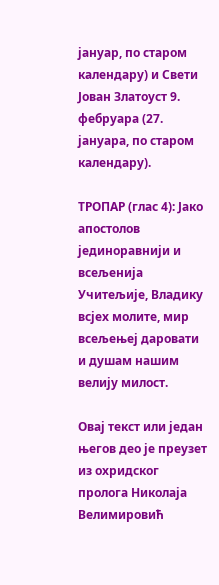јануар, по старом календару) и Свети Јован Златоуст 9. фебруара (27. јануара, по старом календару).

ТРОПАР (глас 4): Јако апостолов јединоравнији и всељенија Учитељије, Владику всјех молите, мир всељењеј даровати и душам нашим велију милост.

Овај текст или један његов део је преузет из охридског пролога Николаја Велимировић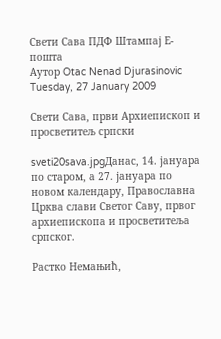Свети Сава ПДФ Штампај Е-пошта
Аутор Otac Nenad Djurasinovic
Tuesday, 27 January 2009

Свети Сава, први Архиепископ и просветитељ српски

sveti20sava.jpgДанас, 14. јануара по старом, а 27. јануара по новом календару, Православна Црква слави Светог Саву, првог архиепископа и просветитеља српског.

Растко Немањић,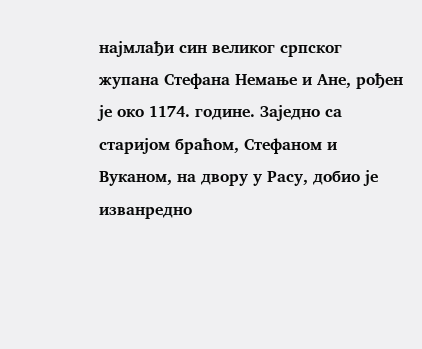најмлађи син великог српског жупана Стефана Немање и Ане, рођен је око 1174. године. Заједно са старијом браћом, Стефаном и Вуканом, на двору у Расу, добио је изванредно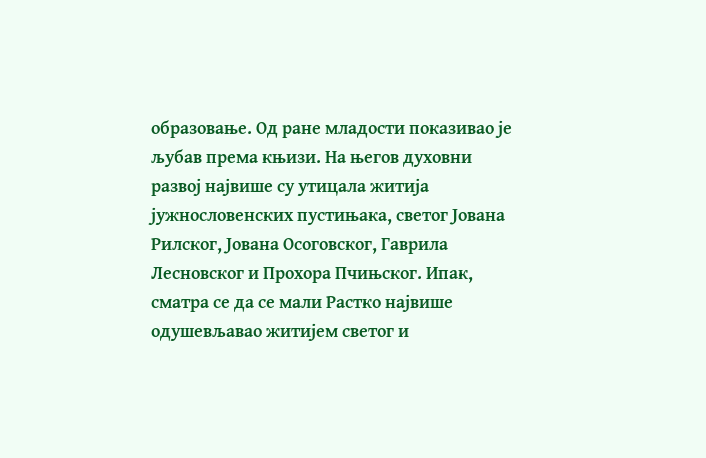образовање. Од ране младости показивао је љубав према књизи. На његов духовни развој највише су утицала житија јужнословенских пустињака, светог Јована Рилског, Јована Осоговског, Гаврила Лесновског и Прохора Пчињског. Ипак, сматра се да се мали Растко највише одушевљавао житијем светог и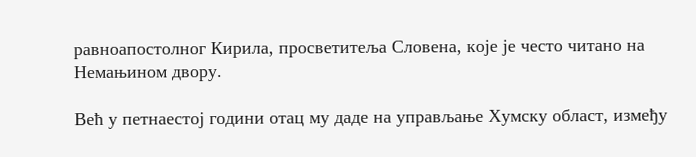равноапостолног Кирила, просветитеља Словена, које је често читано на Немањином двору.

Већ у петнаестој години отац му даде на управљање Хумску област, између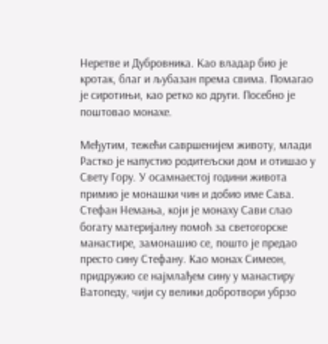Неретве и Дубровника. Као владар био је кротак, благ и љубазан према свима. Помагао је сиротињи, као ретко ко други. Посебно је поштовао монахе.

Међутим, тежећи савршенијем животу, млади Растко је напустио родитељски дом и отишао у Свету Гору. У осамнаестој години живота примио је монашки чин и добио име Сава. Стефан Немања, који је монаху Сави слао богату материјалну помоћ за светогорске манастире, замонашио се, пошто је предао престо сину Стефану. Kао монах Симеон, придружиo се најмлађем сину у манастиру Ватопеду, чији су велики добротвори убрзо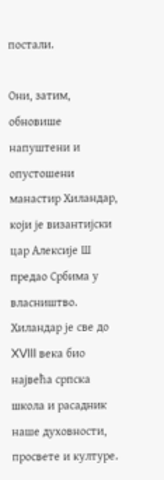постали.

Они, затим, обновише напуштени и опустошени манастир Хиландар, који је византијски цар Алексије Ш предао Србима у власништво. Хиландар је све до XVIII века био највећа српска школа и расадник наше духовности, просвете и културе.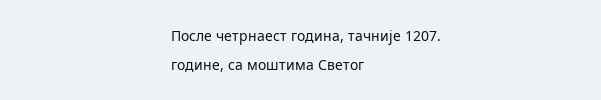После четрнаест година, тачније 1207. године, са моштима Светог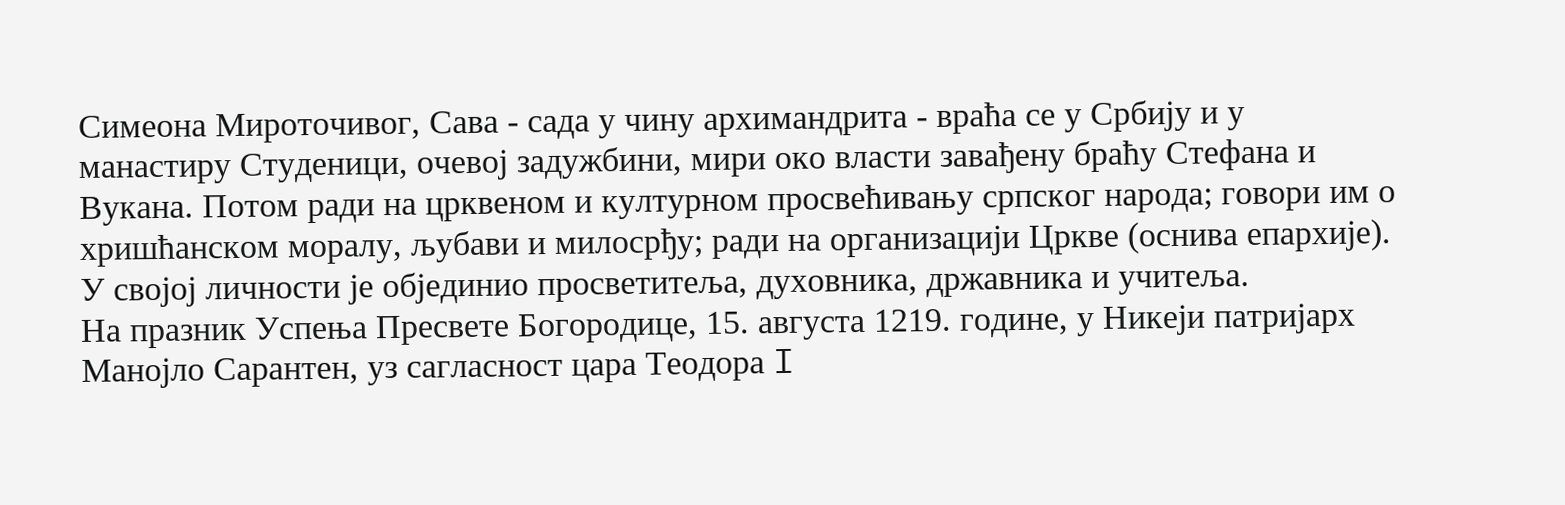Симеона Мироточивог, Сава - сада у чину архимандрита - враћа се у Србију и у манастиру Студеници, очевој задужбини, мири око власти завађену браћу Стефана и Вукана. Потом ради на црквеном и културном просвећивању српског народа; говори им о хришћанском моралу, љубави и милосрђу; ради на организацији Цркве (оснива епархије). У својој личности је објединио просветитеља, духовника, државника и учитеља.
На празник Успења Пресвете Богородице, 15. августа 1219. године, у Никеји патријарх Манојло Сарантен, уз сагласност цара Теодора I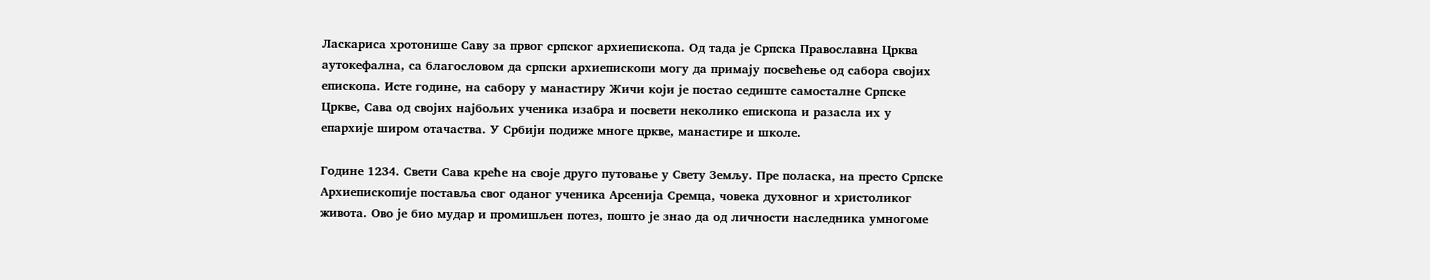Ласкариса хротонише Саву за првог српског архиепископа. Од тада је Српска Православна Црква аутокефална, са благословом да српски архиепископи могу да примају посвећење од сабора својих епископа. Исте године, на сабору у манастиру Жичи који је постао седиште самосталне Српске Цркве, Сава од својих најбољих ученика изабра и посвети неколико епископа и разасла их у епархије широм отачаства. У Србији подиже многе цркве, манастире и школе.

Године 1234. Свети Сава креће на своје друго путовање у Свету Земљу. Пре поласка, на престо Српске Архиепископије поставља свог оданог ученика Арсенија Сремца, човека духовног и христоликог живота. Ово је био мудар и промишљен потез, пошто је знао да од личности наследника умногоме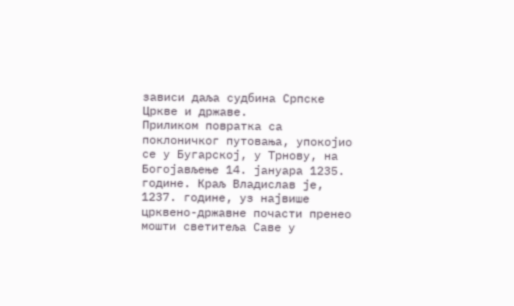зависи даља судбина Српске Цркве и државе.
Приликом повратка са поклоничког путовања, упокојио се у Бугарској, у Трнову, на Богојављење 14. јануара 1235. године. Краљ Владислав је, 1237. године, уз највише црквено-државне почасти пренео мошти светитеља Саве у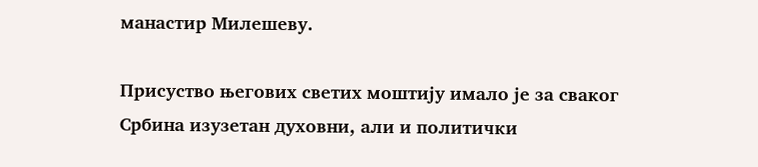манастир Милешеву.

Присуство његових светих моштију имало је за сваког Србина изузетан духовни, али и политички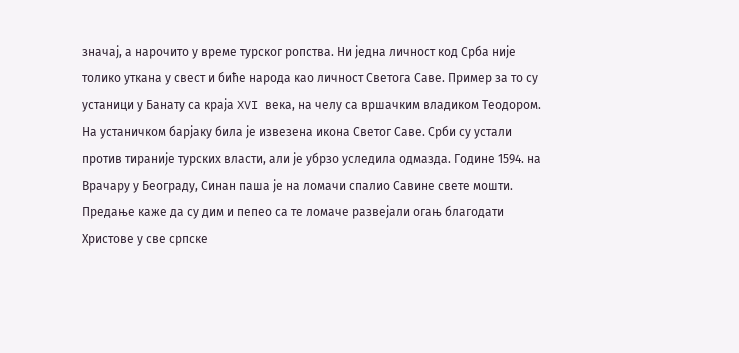значај, а нарочито у време турског ропства. Ни једна личност код Срба није толико уткана у свест и биће народа као личност Светога Саве. Пример за то су устаници у Банату са краја XVI века, на челу са вршачким владиком Теодором. На устаничком барјаку била је извезена икона Светог Саве. Срби су устали против тираније турских власти, али је убрзо уследила одмазда. Године 1594. на Врачару у Београду, Синан паша је на ломачи спалиo Савине свете мошти. Предање каже да су дим и пепео са те ломаче развејали огањ благодати Христове у све српске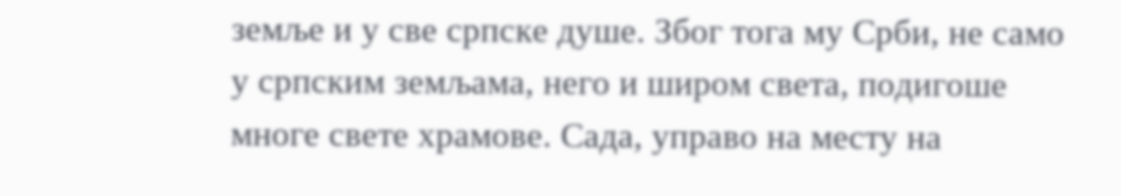земље и у све српске душе. Због тога му Срби, не само у српским земљама, него и широм света, подигоше многе свете храмове. Сада, управо на месту на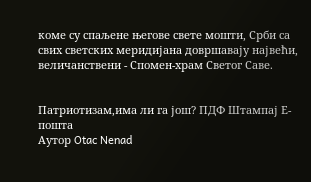коме су спаљене његове свете мошти, Срби са свих светских меридијана довршавају највећи, величанствени - Спомен-храм Светог Саве.


Патриотизам,има ли га још? ПДФ Штампај Е-пошта
Аутор Otac Nenad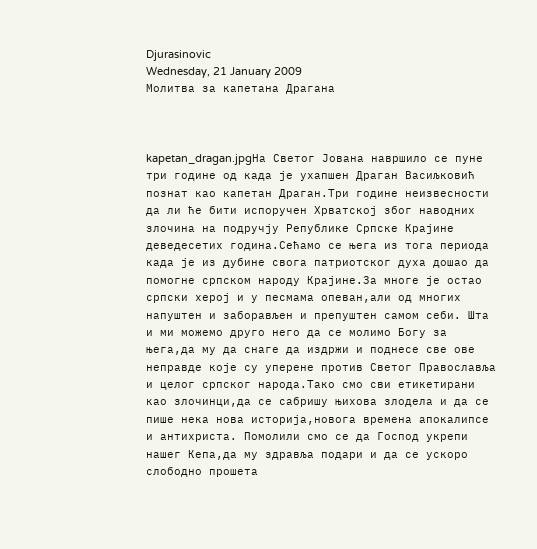Djurasinovic
Wednesday, 21 January 2009
Молитва за капетана Драгана



kapetan_dragan.jpgНа Светог Јована навршило се пуне три године од када је ухапшен Драган Васиљковић познат као капетан Драган.Три године неизвесности да ли ће бити испоручен Хрватској због наводних злочина на подручју Републике Српске Крајине деведесетих година.Сећамо се њега из тога периода када је из дубине свога патриотског духа дошао да помогне српском народу Крајине.За многе је остао српски херој и у песмама опеван,али од многих напуштен и заборављен и препуштен самом себи. Шта и ми можемо друго него да се молимо Богу за њега,да му да снаге да издржи и поднесе све ове неправде које су уперене против Светог Православља и целог српског народа.Тако смо сви етикетирани као злочинци,да се сабришу њихова злодела и да се пише нека нова историја,новога времена апокалипсе и антихриста. Помолили смо се да Господ укрепи нашег Кепа,да му здравља подари и да се ускоро слободно прошета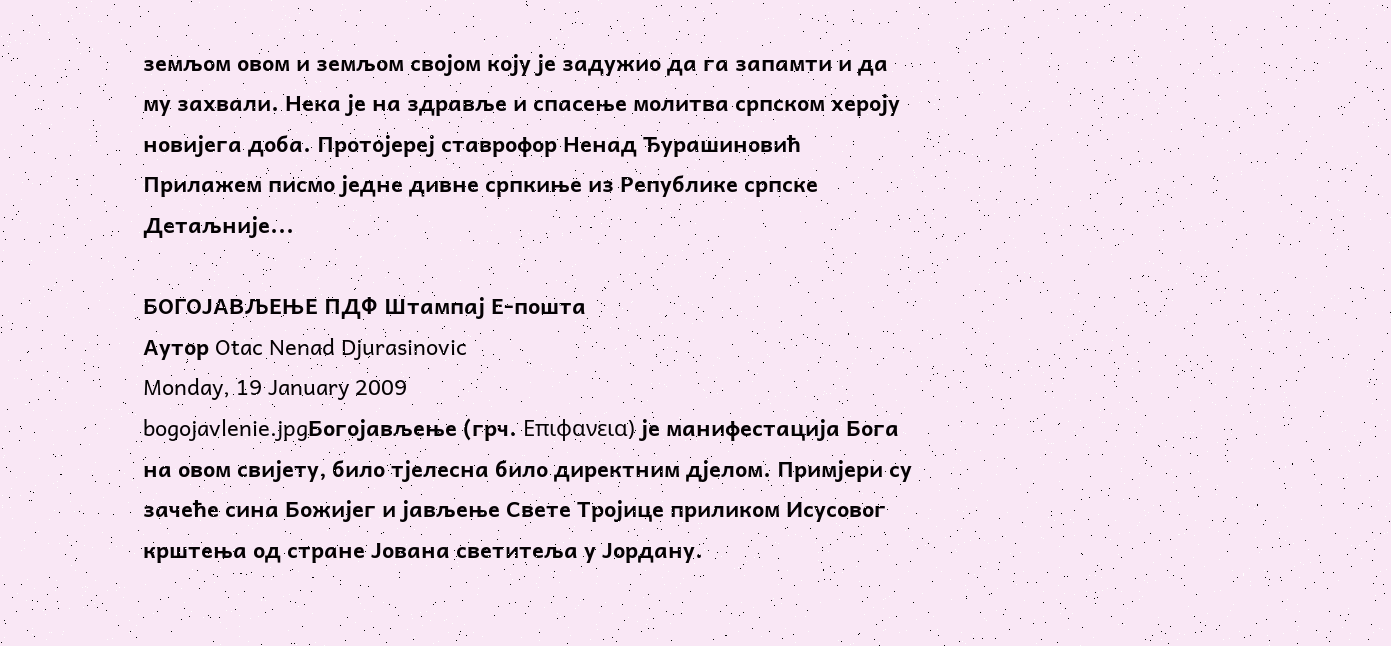земљом овом и земљом својом коју је задужио да га запамти и да му захвали. Нека је на здравље и спасење молитва српском хероју новијега доба. Протојереј ставрофор Ненад Ђурашиновић  Прилажем писмо једне дивне српкиње из Републике српске
Детаљније...

БОГОЈАВЉЕЊЕ ПДФ Штампај Е-пошта
Аутор Otac Nenad Djurasinovic
Monday, 19 January 2009
bogojavlenie.jpgБогојављење (грч. Επιφανεια) је манифестација Бога на овом свијету, било тјелесна било директним дјелом. Примјери су зачеће сина Божијег и јављење Свете Тројице приликом Исусовог крштења од стране Јована светитеља у Јордану.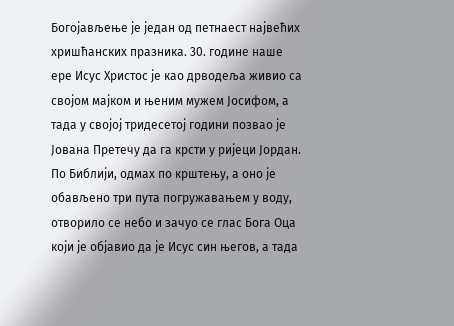Богојављење је један од петнаест највећих хришћанских празника. 30. године наше ере Исус Христос је као дрводеља живио са својом мајком и њеним мужем Јосифом, а тада у својој тридесетој години позвао је Јована Претечу да га крсти у ријеци Јордан. По Библији, одмах по крштењу, а оно је обављено три пута погружавањем у воду, отворило се небо и зачуо се глас Бога Оца који је објавио да је Исус син његов, а тада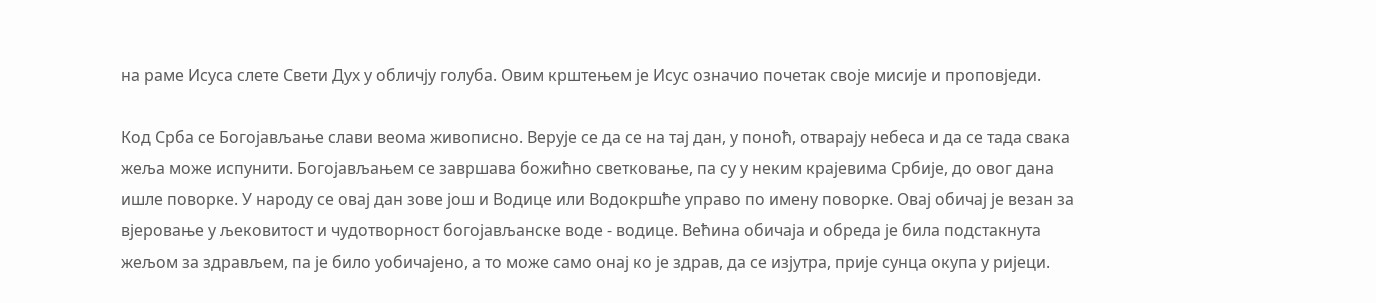на раме Исуса слете Свети Дух у обличју голуба. Овим крштењем је Исус означио почетак своје мисије и проповједи.

Код Срба се Богојављање слави веома живописно. Верује се да се на тај дан, у поноћ, отварају небеса и да се тада свака жеља може испунити. Богојављањем се завршава божићно светковање, па су у неким крајевима Србије, до овог дана ишле поворке. У народу се овај дан зове још и Водице или Водокршће управо по имену поворке. Овај обичај је везан за вјеровање у љековитост и чудотворност богојављанске воде - водице. Већина обичаја и обреда је била подстакнута жељом за здрављем, па је било уобичајено, а то може само онај ко је здрав, да се изјутра, прије сунца окупа у ријеци.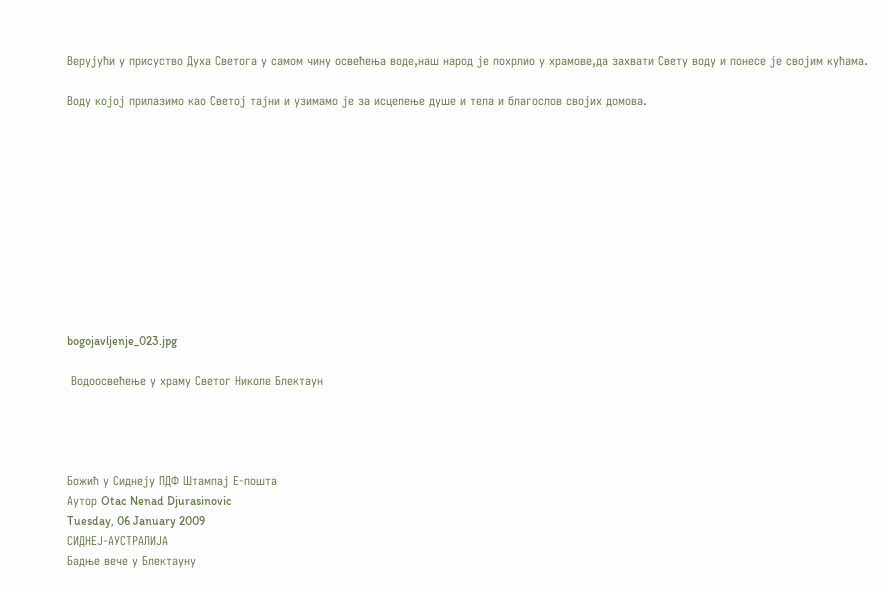Верујући у присуство Духа Светога у самом чину освећења воде,наш народ је похрлио у храмове,да захвати Свету воду и понесе је својим кућама.

Воду којој прилазимо као Светој тајни и узимамо је за исцелење душе и тела и благослов својих домова.











bogojavljenje_023.jpg

 Водоосвећење у храму Светог Николе Блектаун




Божић у Сиднеју ПДФ Штампај Е-пошта
Аутор Otac Nenad Djurasinovic
Tuesday, 06 January 2009
СИДНЕЈ-АУСТРАЛИЈА
Бадње вече у Блектауну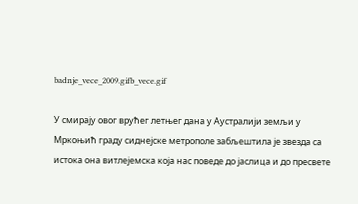badnje_vece_2009.gifb_vece.gif

У смирају овог врућег летњег дана у Аустралији земљи у Мркоњић граду сиднејске метрополе забљештила је звезда са истока она витлејемска која нас поведе до јаслица и до пресвете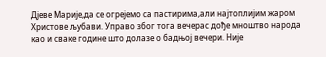Дјеве Марије,да се огрејемо са пастирима,али најтоплијим жаром Христове љубави. Управо због тога вечерас дође мноштво народа као и сваке године што долазе о бадњој вечери. Није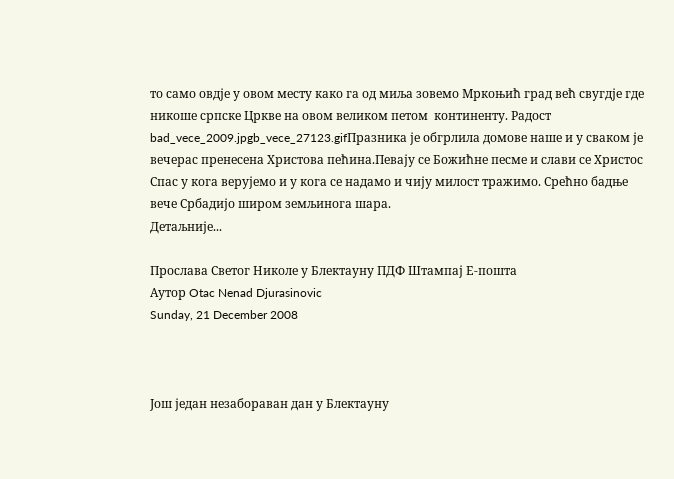то само овдје у овом месту како га од миља зовемо Мркоњић град већ свугдје где никоше српске Цркве на овом великом петом  континенту. Радост bad_vece_2009.jpgb_vece_27123.gifПразника је обгрлила домове наше и у сваком је вечерас пренесена Христова пећина.Певају се Божићне песме и слави се Христос Спас у кога верујемо и у кога се надамо и чију милост тражимо. Срећно бадње вече Србадијо широм земљинога шара.
Детаљније...

Прослава Светог Николе у Блектауну ПДФ Штампај Е-пошта
Аутор Otac Nenad Djurasinovic
Sunday, 21 December 2008



Још један незабораван дан у Блектауну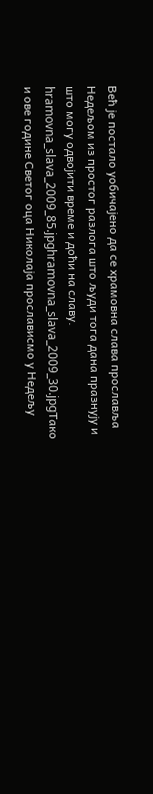Већ је постало уобичајено да се храмовна слава прославља Недељом из простог разлога што људи тога дана празнују и што могу одвојити време и доћи на славу. hramovna_slava_2009_85.jpghramovna_slava_2009_30.jpgТако и ове године Светог оца Николаја прослависмо у Недељу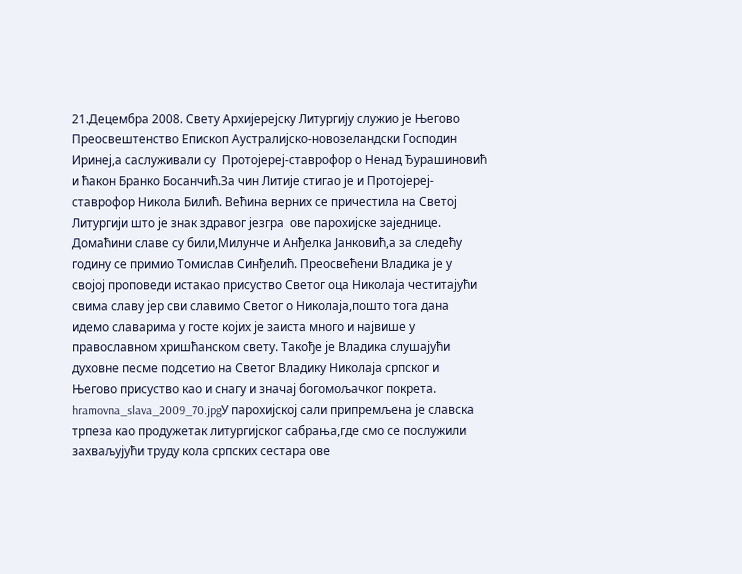21.Децембра 2008. Свету Архијерејску Литургију служио је Његово Преосвештенство Епископ Аустралијско-новозеландски Господин Иринеј,а саслуживали су  Протојереј-ставрофор о Ненад Ђурашиновић и ћакон Бранко Босанчић.За чин Литије стигао је и Протојереј-ставрофор Никола Билић. Већина верних се причестила на Светој Литургији што је знак здравог језгра  ове парохијске заједнице. Домаћини славе су били,Милунче и Анђелка Јанковић,а за следећу годину се примио Томислав Синђелић. Преосвећени Владика је у својој проповеди истакао присуство Светог оца Николаја честитајући свима славу јер сви славимо Светог о Николаја,пошто тога дана идемо славарима у госте којих је заиста много и највише у православном хришћанском свету. Такође је Владика слушајући духовне песме подсетио на Светог Владику Николаја српског и  Његово присуство као и снагу и значај богомољачког покрета. hramovna_slava_2009_70.jpgУ парохијској сали припремљена је славска трпеза као продужетак литургијског сабрања,где смо се послужили захваљујући труду кола српских сестара ове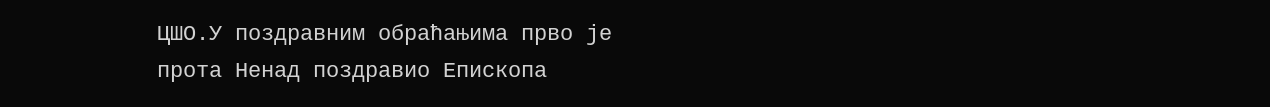ЦШО.У поздравним обраћањима прво је прота Ненад поздравио Епископа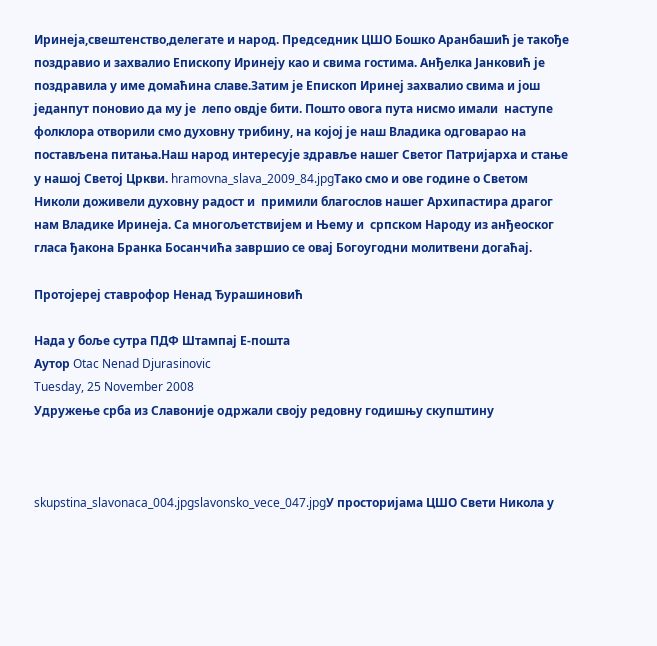Иринеја,свештенство,делегате и народ. Председник ЦШО Бошко Аранбашић је такође поздравио и захвалио Епископу Иринеју као и свима гостима. Анђелка Јанковић је поздравила у име домаћина славе.Затим је Епископ Иринеј захвалио свима и још једанпут поновио да му је  лепо овдје бити. Пошто овога пута нисмо имали  наступе фолклора отворили смо духовну трибину, на којој је наш Владика одговарао на постављена питања.Наш народ интересује здравље нашег Светог Патријарха и стање у нашој Светој Цркви. hramovna_slava_2009_84.jpgТако смо и ове године о Светом Николи доживели духовну радост и  примили благослов нашег Архипастира драгог нам Владике Иринеја. Са многољетствијем и Њему и  српском Народу из анђеоског гласа ђакона Бранка Босанчића завршио се овај Богоугодни молитвени догаћај.

Протојереј ставрофор Ненад Ђурашиновић

Нада у боље сутра ПДФ Штампај Е-пошта
Аутор Otac Nenad Djurasinovic
Tuesday, 25 November 2008
Удружење срба из Славоније oдржали своју редовну годишњу скупштину



skupstina_slavonaca_004.jpgslavonsko_vece_047.jpgУ просторијама ЦШО Свети Никола у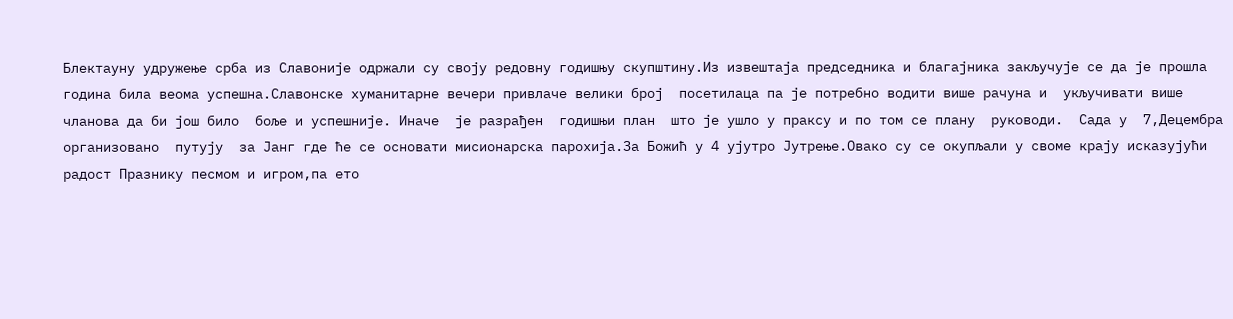Блектауну удружење срба из Славоније одржали су своју редовну годишњу скупштину.Из извештаја председника и благајника закључује се да је прошла година била веома успешна.Славонске хуманитарне вечери привлаче велики број  посетилаца па је потребно водити више рачуна и  укључивати више чланова да би још било  боље и успешније. Иначе  је разрађен  годишњи план  што је ушло у праксу и по том се плану  руководи.  Сада у  7,Децембра организовано  путују  за Јанг где ће се основати мисионарска парохија.За Божић у 4 ујутро Јутрење.Овако су се окупљали у своме крају исказујући радост Празнику песмом и игром,па ето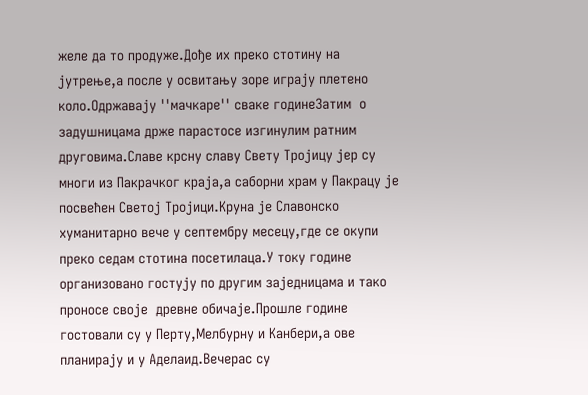желе да то продуже.Дође их преко стотину на јутрење,а после у освитању зоре играју плетено коло.Одржавају ''мачкаре'' сваке годинеЗатим  о задушницама држе парастосе изгинулим ратним друговима.Славе крсну славу Свету Тројицу јер су многи из Пакрачког краја,а саборни храм у Пакрацу је посвећен Светој Тројици.Круна је Славонско хуманитарно вече у септембру месецу,где се окупи преко седам стотина посетилаца.У току године организовано гостују по другим заједницама и тако проносе своје  древне обичаје.Прошле године гостовали су у Перту,Мелбурну и Канбери,а ове планирају и у Аделаид.Вечерас су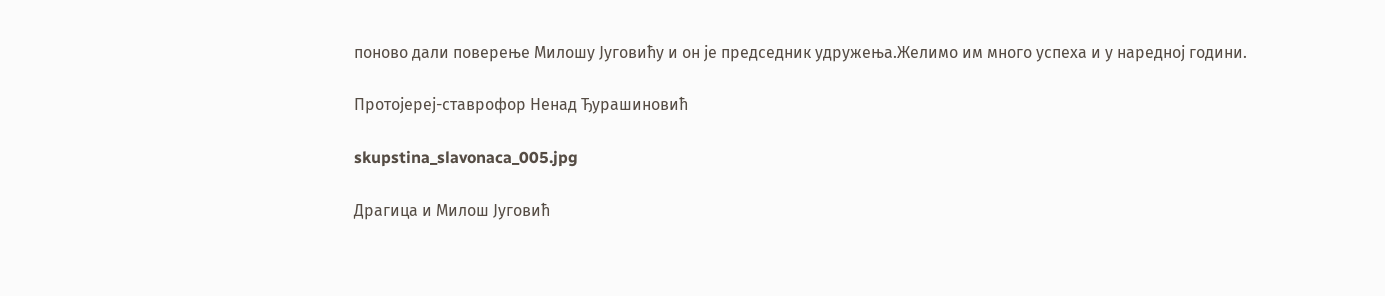поново дали поверење Милошу Југовићу и он је председник удружења.Желимо им много успеха и у наредној години.

Протојереј-ставрофор Ненад Ђурашиновић

skupstina_slavonaca_005.jpg

Драгица и Милош Југовић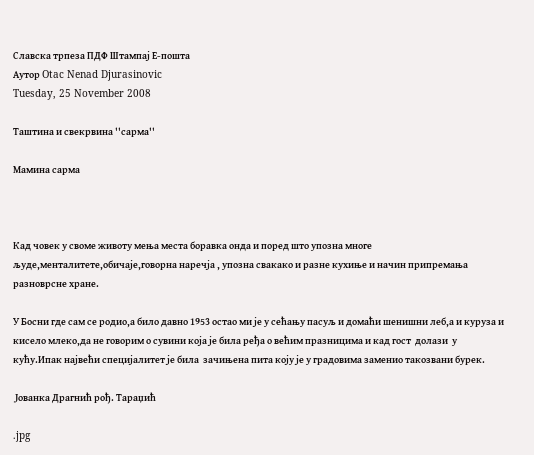Славска трпеза ПДФ Штампај Е-пошта
Аутор Otac Nenad Djurasinovic
Tuesday, 25 November 2008

Таштина и свекрвина ''сарма''

Мамина сарма



Кад човек у своме животу мења места боравка онда и поред што упозна многе људе,менталитете,обичаје,говорна наречја , упозна свакако и разне кухиње и начин припремања разноврсне хране.

У Босни где сам се родио,а било давно 1953 остао ми је у сећању пасуљ и домаћи шенишни леб,а и куруза и кисело млеко,да не говорим о сувини која је била ређа о већим празницима и кад гост  долази  у кућу.Ипак највећи специјалитет је била  зачињена пита коју је у градовима заменио такозвани бурек.

 Јованка Драгнић рођ. Тараџић

.jpg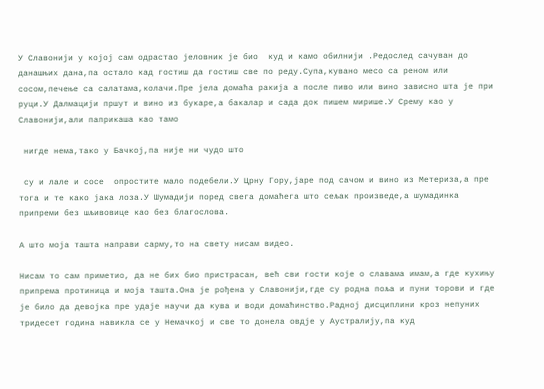У Славонији у којој сам одрастао јеловник је био  куд и камо обилнији .Редослед сачуван до данашњих дана,па остало кад гостиш да гостиш све по реду.Супа,кувано месо са реном или сосом,печење са салатама,колачи.Пре јела домаћа ракија а после пиво или вино зависно шта је при руци.У Далмацији пршут и вино из букаре,а бакалар и сада док пишем мирише.У Срему као у Славонији,али паприкаша као тамо

 нигде нема,тако у Бачкој,па није ни чудо што

 су и лале и сосе  опростите мало подебели.У Црну Гору,јаре под сачом и вино из Метериза,а пре тога и те како јака лоза.У Шумадији поред свега домаћега што сељак произведе,а шумадинка припреми без шљивовице као без благослова.

А што моја ташта направи сарму,то на свету нисам видео.

Нисам то сам приметио, да не бих био пристрасан, већ сви гости које о славама имам,а где кухињу припрема протиница и моја ташта.Она је рођена у Славонији,где су родна поља и пуни торови и где је било да девојка пре удаје научи да кува и води домаћинство.Радној дисциплини кроз непуних тридесет година навикла се у Немачкој и све то донела овдје у Аустралију,па куд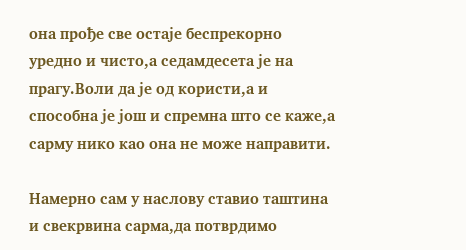она прође све остаје беспрекорно  уредно и чисто,а седамдесета је на прагу.Воли да је од користи,а и способна је још и спремна што се каже,а сарму нико као она не може направити.

Намерно сам у наслову ставио таштина и свекрвина сарма,да потврдимо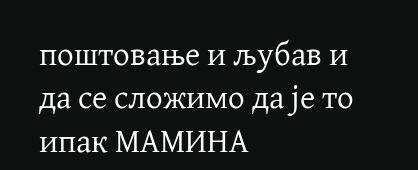поштовање и љубав и да се сложимо да је то ипак МАМИНА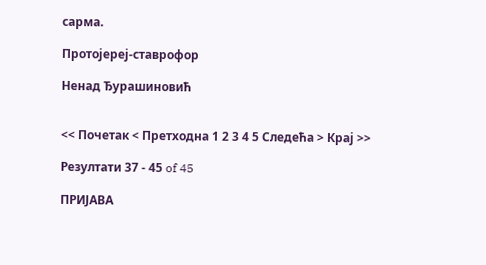сарма.

Протојереј-ставрофор

Ненад Ђурашиновић


<< Почетак < Претходна 1 2 3 4 5 Следећа > Крај >>

Резултати 37 - 45 of 45

ПРИЈАВА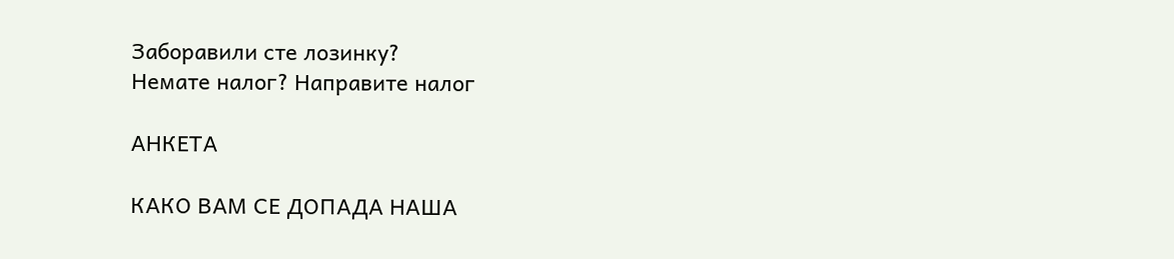Заборавили сте лозинку?
Немате налог? Направите налог

АНКЕТА

КАКО ВАМ СЕ ДОПАДА НАША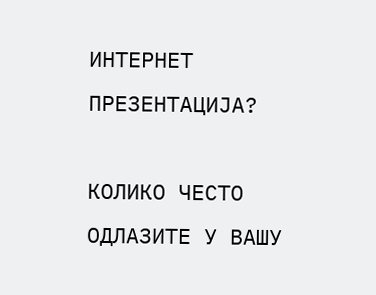ИНТЕРНЕТ ПРЕЗЕНТАЦИЈА?

КОЛИКО ЧЕСТО ОДЛАЗИТЕ У ВАШУ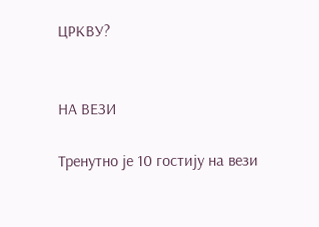ЦРКВУ?


НА ВЕЗИ

Тренутно је 10 гостију на вези